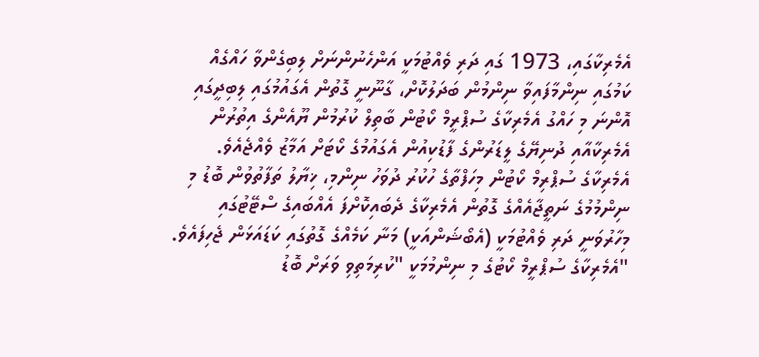އެމެރިކާގައި، 1973 ގައި ދަރި ވެއްޓުމަކީ އަންހެނުންނަށް ލިބިގެންވާ ހައްގެއް ކަމުގައި ނިންމާފައިވާ ނިންމުން ބަދަލުކޮށް، ގާނޫނީ ގޮތުން އެގައުމުގައި ލިބިދީގައި އޮންނަ މި ހައްގު އެމެރިކާގެ ސުޕްރީމް ކޯޓުން ބާތިލް ކުރުމުން ޔޫއެންގެ އިތުރުން އެމެރިކާއާއި ދުނިޔޭގެ ލީޑަރުންގެ ފާޑުކިއުން އެގައުމުގެ ކޯޓަށް އަމާޒު ވެއްޖެއެވެ.
އެމެރިކާގެ ސުޕްރިމް ކޯޓުން މިހަފްތާގެ ހުކުރު ދުވަހު ނިންމި، ޚިޔާލު ތަފާތުވުން ބޮޑު މި ނިންމުމުގެ ނަތީޖާއެއްގެ ގޮތުން އެމެރިކާގެ ދެބައިކޮށްފަ އެއްބައިގެ ސްޓޭޓުގައި މިހާރުވަނީ ދަރި ވެއްޓުމަކީ (އެބޯޝަންއަކީ) މަނާ ކަމެއްގެ ގޮތުގައި ކަޑައަޅަން ޖެހިފައެވެ.
"އެމެރިކާގެ ސުޕްރީމް ކޯޓުގެ މި ނިންމުމަކީ "ކުރިމަތިވި ވަރަށް ބޮޑު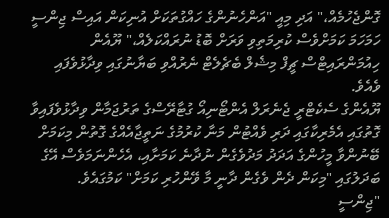ގޮންޖެހުމެއް،" އަދި މިއީ "އަންހެނުންގެ ހައްގުތަކަށް އުނިކަން އައިސް ޖިންސީ ހަމަހަމަ ކަމަށްވެސް ކުރިމަތިވި ވަރަށް ބޮޑު ނުރައްކަލެއް،" ޔޫއެން ހިއުމަންރައިޓްސް ޗީފް މިޝެލް ބެޗެލެޓް ނެރުއްވި ބަޔާނުގައި ވިދާޅުވެފައި ވެއެވެ.
ޔޫއެންގެ ސެކެޓްރީ ޖެނެރަލް އެންޓޯނިއޯ ގުޓާރޭސްގެ ތަރުޖަމާން ވިދާޅުވެފައިވާ ގޮތުގައި އެމެރިކާގައި ދަރި ވެއްޓުން މަނާ ކުރުމުގެ ނަތީޖާއެއްގެ ގޮތުން މިކަމަށް ބޭނުންވާ މީހުންގެ އަދަދު މަދުވެގެން ނުދާނެ ކަމަށާއި، އެހެންނަމަވެސް އޭގެ ބަދަލުގައި "މިކަން ދެން ވެގެން ދާނީ މާ ވޭންހުރި ކަމަށް" ކަމުގައެވެ.
"ޖިންސީ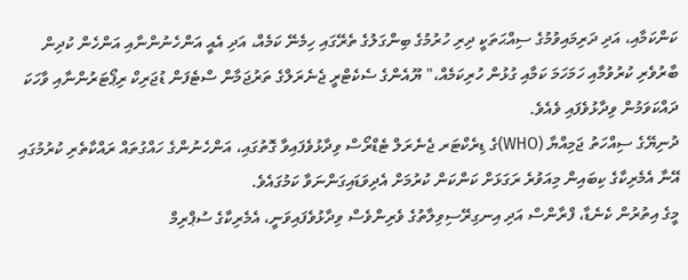ކަންކަމާއި، އަދި ދަރިމައިވުމުގެ ސިއްޙަތަކީ ދިރި ހުރުމުގެ ބިންގަލުގެ ތެރޭގައި ހިމެނޭ ކަމެއް، އަދި އެއީ އަންހެނުންނާއި އަންހެން ކުދިން ބާރުވެރި ކުރުވުމާއި ހަމަހަމަ ކަމާއި ގުޅުން ހުރިކަމެއް،" ޔޫއެންގެ ސެކެޓްރީ ޖެނެރަލްގެ ތަރުޖަމާން ސްޓެފަން ޑުޖަރިކް ރިޕޯޓަރުންނާއި ވާހަކަ ދައްކަވަމުން ވިދާޅުވެފައި ވެއެވެ.
ދުނިޔޭގެ ސިއްހަތު ޖަމިއްޔާ (WHO)ގެ ޑިރެކްޓަރ ޖެނެރަލް ޓެޑްރޯސް ވިދާޅުވެފައިވާ ގޮތުގައި، އަންހެނުންގެ ހައްގުތައް ރައްކާތެރި ކުރުމުގައި އޭނާ އެމެރިކާގެ ކިބައިން މިއަވުރެ ރަގަޅަށް ކަންކަން ކުރުމަށް އެދިވަޑައިގަންނަވާ ކަމުގައެވެ.
މީގެ އިތުރުން ކެނެޑާ، ފްރާންސް އަދި އިނގިރޭސިވިލާތުގެ ވެރިންވެސް ވިދާޅުވެފައިވަނީ، އެމެރިކާގެ ސުޕްރިމް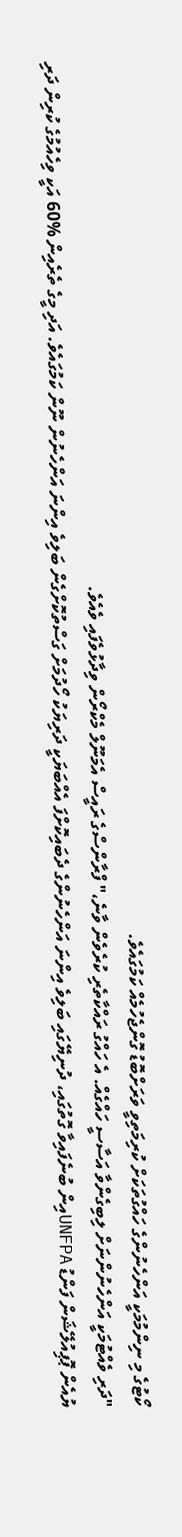ކޯޓުގެ މި ނިންމުމަކީ އަންހެނުންގެ ހައްގުތަކަށް ކުރިމަތިވީ ވަރަށްބޮޑު ގޮންޖެހުމެއް ކަމުގައެވެ.
"ދަރި ވެއްޓުމަކީ އަންހެނުންނަށް ލިބިގެންވާ އަސާސީ ހައްގެއް. އެ ހައްގު ރައްކާތެރި ކުރެވެން ވާނެ،" ފްރާންސްގެ ރައީސް އެމަނޫލް މެކްރޯން ވިދާޅުވެފައި ވެއެވެ.
ޔުއެން ޕޮޕިއުލޭޝަން ފަންޑު UNFPAއިން ބުނެފައިވާ ގޮތުގައި، ދުނިޔޭގައި ބަލިވެ އިންނަ އަންހެނުންގެ ދެބައިކޮށްފަ އެއްބަޔަކީ ދަރިޔަކު ހޯދުމަށް ގަސްތުކޮށްގެން ބަލިވެ އިންނަ އަންހެނުން ނޫން ކަމުގައެވެ. އަދި މީގެ ތެރެއިން %60 އަކީ ވިހެއުމުގެ ކުރިން ދަރި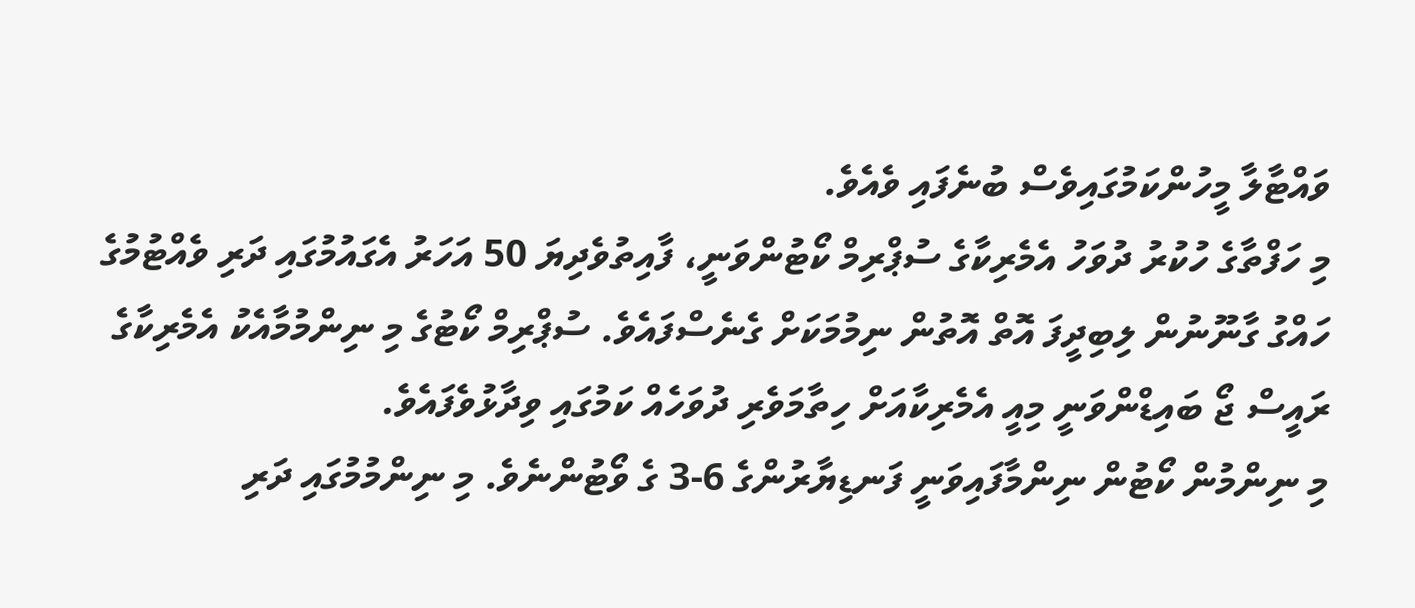ވައްޓާލާ މީހުންކަމުގައިވެސް ބުނެފައި ވެއެވެ.
މި ހަފްތާގެ ހުކުރު ދުވަހު އެމެރިކާގެ ސުޕްރިމް ކޯޓުންވަނީ، ފާއިތުވެދިޔަ 50 އަހަރު އެގައުމުގައި ދަރި ވެއްޓުމުގެ ހައްގު ގާނޫނުން ލިބިދީފަ އޮތް އޮތުން ނިމުމަކަށް ގެނެސްފައެވެ. ސުޕްރިމް ކޯޓުގެ މި ނިންމުމާއެކު އެމެރިކާގެ ރައީސް ޖޯ ބައިޑްންވަނީ މިއީ އެމެރިކާއަށް ހިތާމަވެރި ދުވަހެއް ކަމުގައި ވިދާޅުވެފައެވެ.
މި ނިންމުން ކޯޓުން ނިންމާފައިވަނީ ފަނޑިޔާރުންގެ 6-3 ގެ ވޯޓުންނެވެ. މި ނިންމުމުގައި ދަރި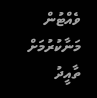ވެއްޓުން މަނާކުރުމަށް ތާއީދު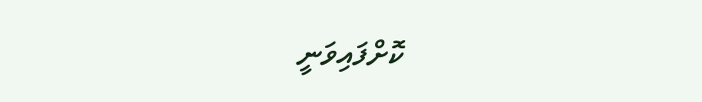ކޮށްފައިވަނީ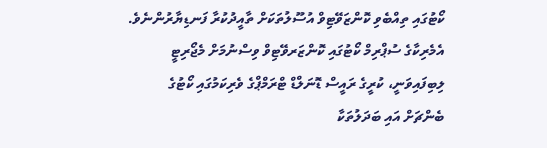ކޯޓުގައި ތިއްބެވި ކޮންޒަވޭޓިވް އުސޫލުތަކަށް ތާއީދުކުރާ ފަނޑިޔާރުންނެވެ. އެމެރިކާގެ ސުޕްރިމް ކޯޓުގައި ކޮންޒަރވޭޓިވް ވިސްނުމަށް މެޖޯރިޓީ ލިބިފައިވަނީ، ކުރީގެ ރައީސް ޑޮނަލްޑް ޓްރަމްޕްގެ ވެރިކަމުގައި ކޯޓުގެ ބެންޗަށް އައި ބަދަލުތަކާ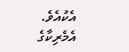އެކުއެވެ.
އެމެރިކާގެ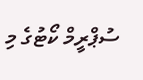ސުޕްރީމް ކޯޓުގެ މި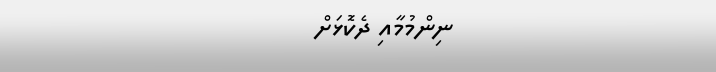ނިންމުމާއި ދެކޮޅަށް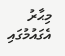މިޙާރު އެގައުމުގައި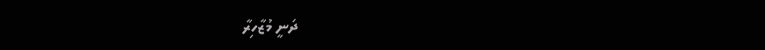ދަނީ މުޒާހިރާ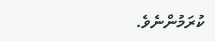ކުރަމުންނެވެ.